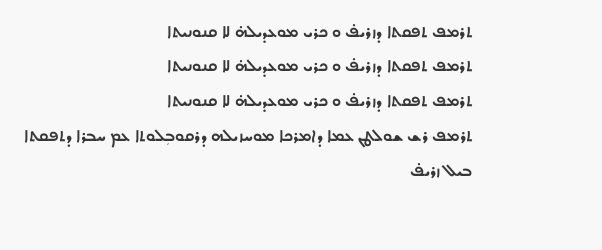ܬܪܡܦ ܬܦܩܬܐ ܕܙܪܝܦ̇ ܘ ܟܪܝ ܡܘܥܕܝܠܗ̇ ܠܐ ܩܢܘܢܝܬܐ
ܬܪܡܦ ܬܦܩܬܐ ܕܙܪܝܦ̇ ܘ ܟܪܝ ܡܘܥܕܝܠܗ̇ ܠܐ ܩܢܘܢܝܬܐ
ܬܪܡܦ ܬܦܩܬܐ ܕܙܪܝܦ̇ ܘ ܟܪܝ ܡܘܥܕܝܠܗ̇ ܠܐ ܩܢܘܢܝܬܐ
ܬܪܡܦ ܪܫ ܫܘܠܛܢ ܥܡܐ ܕܐܡܪܟܐ ܡܘܚܙܝܠܗ ܕܪܩܘܒܼܠܘܬܐ ܥܡ ܚܒܪܐ ܕܬܦܩܬܐ ܒܝܠ ܙܪܝܦ̇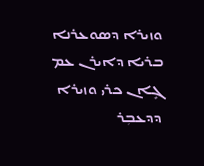ܘܙܝܪܐ ܕܣܘܥܪܢܐ ܒܪܝܐ ܕܐܝܪܢ ܥܡ ܓܻܐܢ ܟܪܝ ܘܙܝܪܐ ܕܕܥܒܼܪ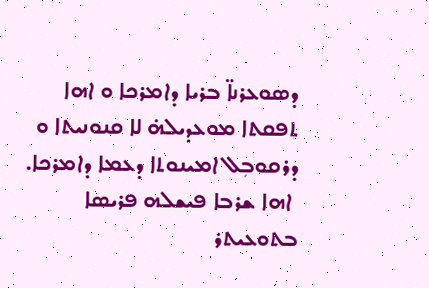ܕܣܘܥܪܢܐ̈ ܒܪܝܐ ܕܐܡܪܟܐ ܘ ܐܗܐ ܬܦܩܬܐ ܡܘܥܕܝܠܗ̇ ܠܐ ܩܢܘܢܝܬܐ ܘ ܕܪܩܘܒܼܠ ܐܡܝܢܘܬܐ ܕܥܡܐ ܕܐܡܪܟܐ.
 ܐܗܐ ܫܪܒܐ ܦܝܫܠܗ ܦܪܝܣܐ ܒܬܘܥܝܬܪ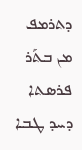ܕܬܪܡܦ ܡܢ ܒܬܰܪ ܦܪܣܬܐ ܕܚܕ ܛܒܐ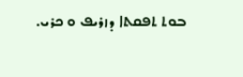ܒܘܬ ܬܦܩܬܐ ܕܙܪܝܦ ܘ ܟܪܝ.